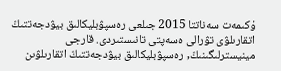ۇكىمەت سەناتتا 2015 جىلعى رەسپۋبليكالىق بيۋدجەتتىڭ اتقارىلۋى تۋرالى ەسەپتى تانىستىردى. قارجى مينيسترلىگىنىڭ, رەسپۋبليكالىق بيۋدجەتتىڭ اتقارىلۋىن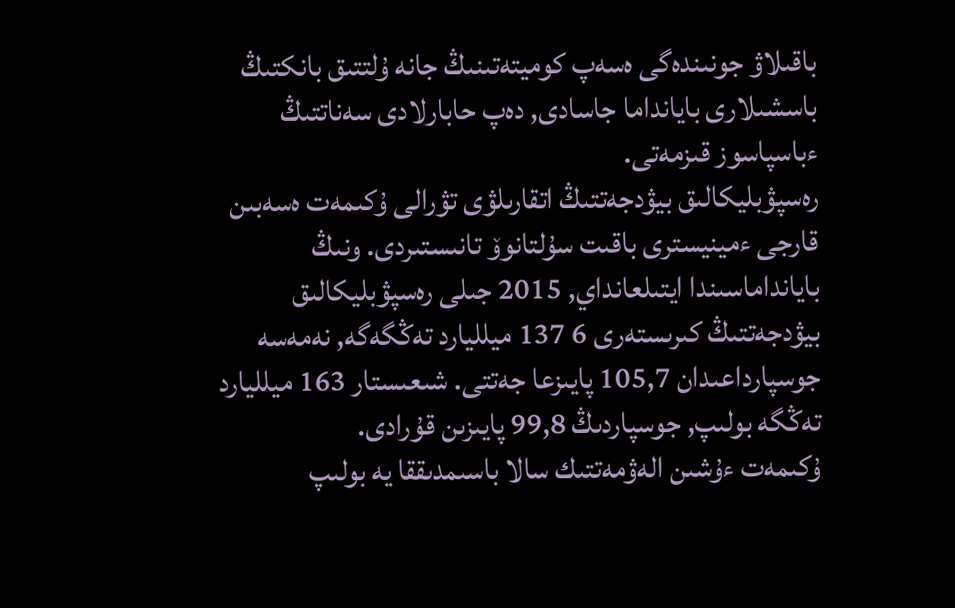باقىلاۋ جونىندەگى ەسەپ كوميتەتىنىڭ جانە ۇلتتىق بانكتىڭ باسشىلارى بايانداما جاسادى, دەپ حابارلادى سەناتتىڭ ءباسپاسوز قىزمەتى.
رەسپۋبليكالىق بيۋدجەتتىڭ اتقارىلۋى تۋرالى ۇكىمەت ەسەبىن قارجى ءمينيسترى باقىت سۇلتانوۆ تانىستىردى. ونىڭ بايانداماسىندا ايتىلعانداي, 2015 جىلى رەسپۋبليكالىق بيۋدجەتتىڭ كىرىستەرى 6 137 ميلليارد تەڭگەگە, نەمەسە جوسپارداعىدان 105,7 پايىزعا جەتتى. شىعىستار 163 ميلليارد تەڭگە بولىپ, جوسپاردىڭ 99,8 پايىزىن قۇرادى.
ۇكىمەت ءۇشىن الەۋمەتتىك سالا باسىمدىققا يە بولىپ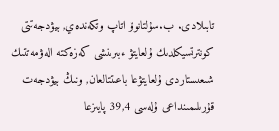تابىلادى. ب.سۇلتانوۆ اتاپ وتكەندەي, بيۋدجەتتى كونترتسيكلدىك ۇلعايتۋ ءبىرىنشى كەزەكتە الەۋمەتتىك شىعىستاردى ۇلعايتۋعا باعىتتالعان, ونىڭ بيۋدجەت قۇرىلىمىنداعى ۇلەسى 39,4 پايىزعا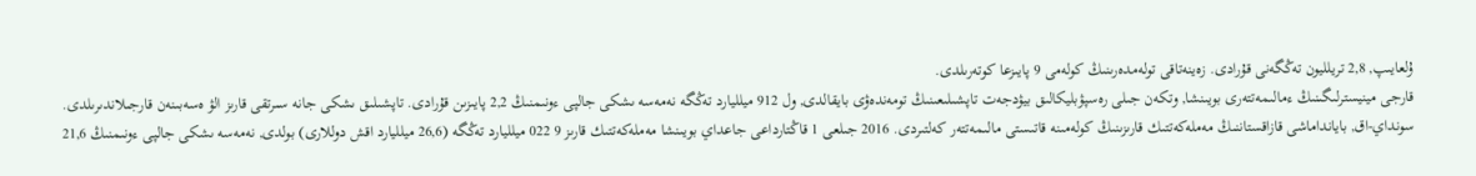ۇلعايىپ, 2,8 تريلليون تەڭگەنى قۇرادى. زەينەتاقى تولەمدەرىنىڭ كولەمى 9 پايىزعا كوتەرىلدى.
قارجى مينيسترلىگىنىڭ ءمالىمەتتەرى بويىنشا, وتكەن جىلى رەسپۋبليكالىق بيۋدجەت تاپشىلىعىنىڭ تومەندەۋى بايقالدى, ول 912 ميلليارد تەڭگە نەمەسە ىشكى جالپى ءونىمنىڭ 2,2 پايىزىن قۇرادى. تاپشىلىق ىشكى جانە سىرتقى قارىز الۋ ەسەبىنەن قارجىلاندىرىلدى.
سونداي-اق, بايانداماشى قازاقستاننىڭ مەملەكەتتىك قارىزىنىڭ كولەمىنە قاتىستى مالىمەتتەر كەلتىردى. 2016 جىلعى 1 قاڭتارداعى جاعداي بويىنشا مەملەكەتتىك قارىز 9 022 ميلليارد تەڭگە (26,6 ميلليارد اقش دوللارى) بولدى, نەمەسە ىشكى جالپى ءونىمنىڭ 21,6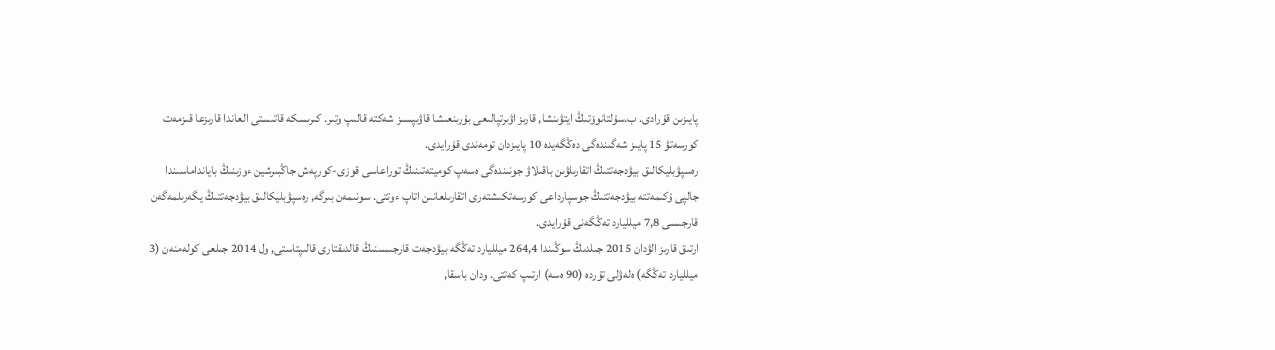پايىزىن قۇرادى. ب.سۇلتانوۆتىڭ ايتۋىنشا, قارىز اۋىرتپالىعى بۇرىنعىشا قاۋىپسىز شەكتە قالىپ وتىر. كىرىسكە قاتىستى العاندا قارىزعا قىزمەت كورسەتۋ 15 پايىز شەگىندەگى دەڭگەيدە 10 پايىزدان تومەندى قۇرايدى.
رەسپۋبليكالىق بيۋدجەتتىڭ اتقارىلۋىن باقىلاۋ جونىندەگى ەسەپ كوميتەتىنىڭ توراعاسى قوزى-كورپەش جاڭبىرشين ءوزىنىڭ بايانداماسىندا جالپى ۇكىمەتتە بيۋدجەتتىڭ جوسپارداعى كورسەتكىشتەرى اتقارىلعانىن اتاپ ءوتتى. سونىمەن بىرگە, رەسپۋبليكالىق بيۋدجەتتىڭ يگەرىلمەگەن قارجىسى 7,8 ميلليارد تەڭگەنى قۇرايدى.
ارتىق قارىز الۋدان 2015 جىلدىڭ سوڭىندا 264,4 ميلليارد تەڭگە بيۋدجەت قارجىسىنىڭ قالدىقتارى قالىپتاستى, ول 2014 جىلعى كولەمنەن (3 ميلليارد تەڭگە) ەلەۋلى تۇردە (90 ەسە) ارتىپ كەتتى. ودان باسقا,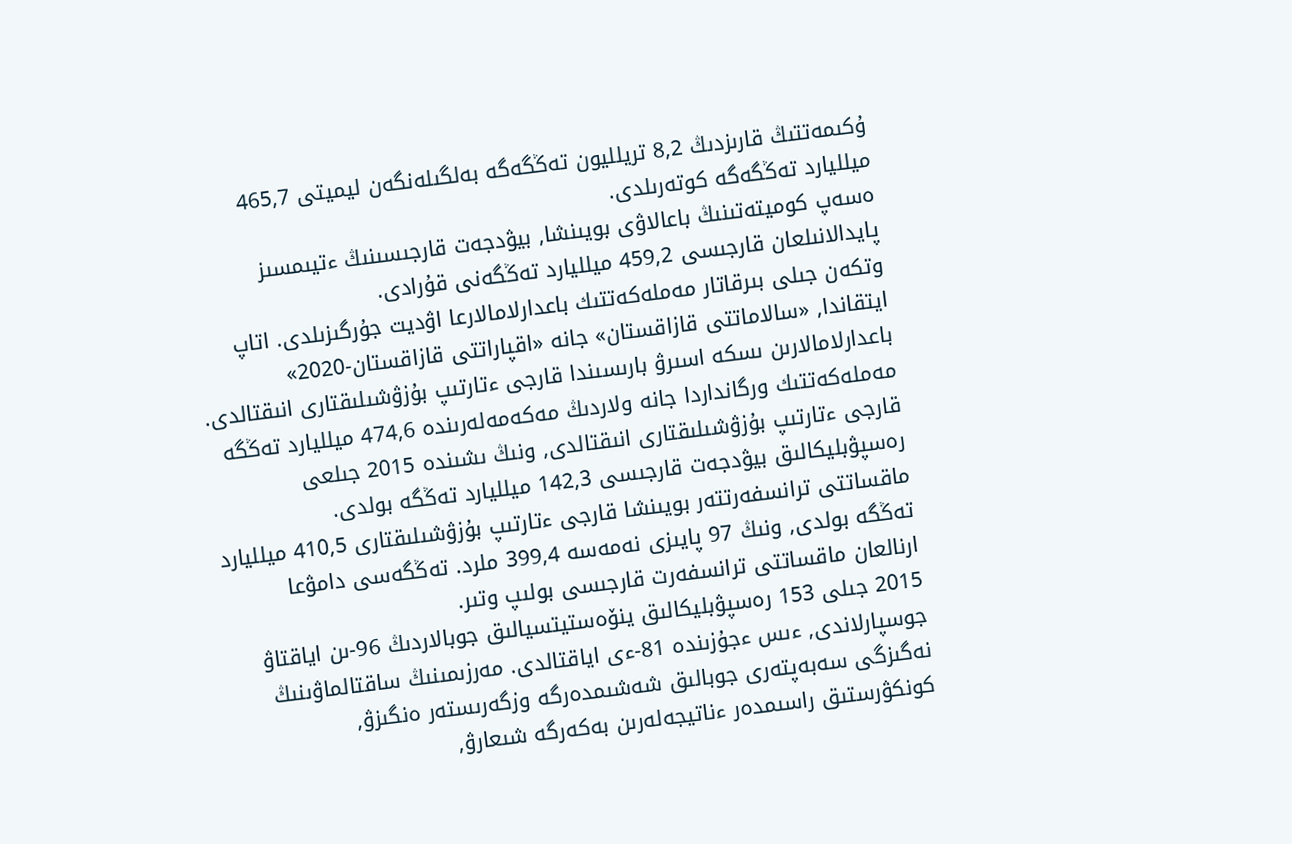ۇكىمەتتىڭ قارىزدىڭ 8,2 تريلليون تەڭگەگە بەلگىلەنگەن ليميتى 465,7 ميلليارد تەڭگەگە كوتەرىلدى.
ەسەپ كوميتەتىنىڭ باعالاۋى بويىنشا, بيۋدجەت قارجىسىنىڭ ءتيىمسىز پايدالانىلعان قارجىسى 459,2 ميلليارد تەڭگەنى قۇرادى.
وتكەن جىلى بىرقاتار مەملەكەتتىك باعدارلامالارعا اۋديت جۇرگىزىلدى. اتاپ ايتقاندا, «سالاماتتى قازاقستان» جانە «اقپاراتتى قازاقستان-2020» باعدارلامالارىن ىسكە اسىرۋ بارىسىندا قارجى ءتارتىپ بۇزۋشىلىقتارى انىقتالدى.
مەملەكەتتىك ورگانداردا جانە ولاردىڭ مەكەمەلەرىندە 474,6 ميلليارد تەڭگە قارجى ءتارتىپ بۇزۋشىلىقتارى انىقتالدى, ونىڭ ىشىندە 2015 جىلعى رەسپۋبليكالىق بيۋدجەت قارجىسى 142,3 ميلليارد تەڭگە بولدى.
ماقساتتى ترانسفەرتتەر بويىنشا قارجى ءتارتىپ بۇزۋشىلىقتارى 410,5 ميلليارد تەڭگە بولدى, ونىڭ 97 پايىزى نەمەسە 399,4 ملرد. تەڭگەسى دامۋعا ارنالعان ماقساتتى ترانسفەرت قارجىسى بولىپ وتىر.
2015 جىلى 153 رەسپۋبليكالىق ينۆەستيتسيالىق جوبالاردىڭ 96-ىن اياقتاۋ جوسپارلاندى, ءىس ءجۇزىندە 81-ءى اياقتالدى. مەرزىمىنىڭ ساقتالماۋىنىڭ نەگىزگى سەبەپتەرى جوبالىق شەشىمدەرگە وزگەرىستەر ەنگىزۋ, كونكۋرستىق راسىمدەر ءناتيجەلەرىن بەكەرگە شىعارۋ,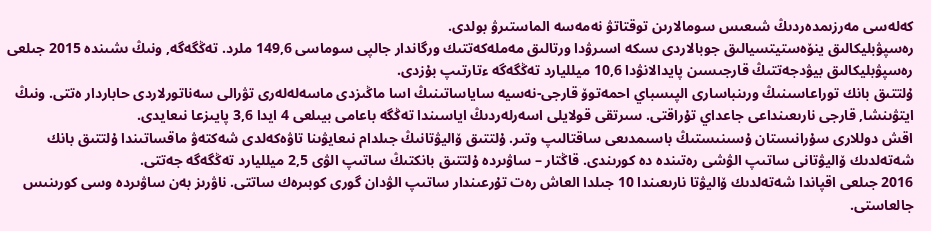كەلەسى مەرزىمدەردىڭ شىعىس سومالارىن توقتاتۋ نەمەسە الماستىرۋ بولدى.
رەسپۋبليكالىق ينۆەستيتسيالىق جوبالاردى ىسكە اسىرۋدا ورتالىق مەملەكەتتىك ورگاندار جالپى سوماسى 149,6 ملرد. تەڭگەگە, ونىڭ ىشىندە 2015 جىلعى رەسپۋبليكالىق بيۋدجەتتىڭ قارجىسىن پايدالانۋدا 10,6 ميلليارد تەڭگەگە ءتارتىپ بۇزدى.
ۇلتتىق بانك توراعاسىنىڭ ورىنباسارى الپىسباي احمەتوۆ قارجى-نەسيە ساياساتىنىڭ اسا ماڭىزدى ماسەلەلەرى تۋرالى سەناتورلاردى حاباردار ەتتى. ونىڭ ايتۋىنشا, قارجى نارىعىنداعى جاعداي تۇراقتى. سىرتقى قولايلى اسەرلەردىڭ اياسىندا تەڭگە باعامى بيىلعى 4 ايدا 3,6 پايىزعا نىعايدى.
اقش دوللارى سۇرانىستان ۇسىنىستىڭ باسىمدىعى ساقتالىپ وتىر. ۇلتتىق ۆاليۋتانىڭ جىلدام نىعايۋىنا تاۋەكەلدى شەكتەۋ ماقساتىندا ۇلتتىق بانك شەتەلدىك ۆاليۋتانى ساتىپ الۋشى رەتىندە دە كورىندى. قاڭتار – ساۋىردە ۇلتتىق بانكتىڭ ساتىپ الۋى 2,5 ميلليارد تەڭگەگە جەتتى.
2016 جىلعى اقپاندا شەتەلدىك ۆاليۋتا نارىعىندا 10 جىلدا العاش رەت تۇرعىندار ساتىپ الۋدان گورى كوبىرەك ساتتى. ناۋرىز بەن ساۋىردە وسى كورىنىس جالعاستى.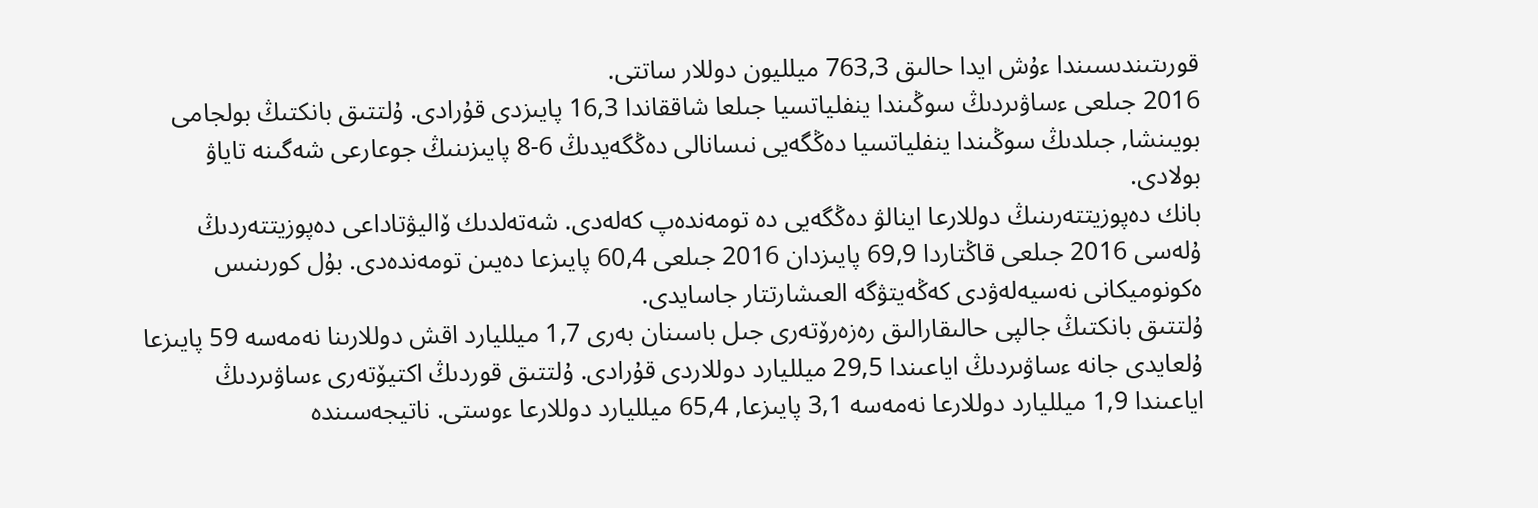قورىتىندىسىندا ءۇش ايدا حالىق 763,3 ميلليون دوللار ساتتى.
2016 جىلعى ءساۋىردىڭ سوڭىندا ينفلياتسيا جىلعا شاققاندا 16,3 پايىزدى قۇرادى. ۇلتتىق بانكتىڭ بولجامى بويىنشا, جىلدىڭ سوڭىندا ينفلياتسيا دەڭگەيى نىسانالى دەڭگەيدىڭ 6-8 پايىزىنىڭ جوعارعى شەگىنە تاياۋ بولادى.
بانك دەپوزيتتەرىنىڭ دوللارعا اينالۋ دەڭگەيى دە تومەندەپ كەلەدى. شەتەلدىك ۆاليۋتاداعى دەپوزيتتەردىڭ ۇلەسى 2016 جىلعى قاڭتاردا 69,9 پايىزدان 2016 جىلعى 60,4 پايىزعا دەيىن تومەندەدى. بۇل كورىنىس ەكونوميكانى نەسيەلەۋدى كەڭەيتۋگە العىشارتتار جاسايدى.
ۇلتتىق بانكتىڭ جالپى حالىقارالىق رەزەرۆتەرى جىل باسىنان بەرى 1,7 ميلليارد اقش دوللارىنا نەمەسە 59 پايىزعا ۇلعايدى جانە ءساۋىردىڭ اياعىندا 29,5 ميلليارد دوللاردى قۇرادى. ۇلتتىق قوردىڭ اكتيۆتەرى ءساۋىردىڭ اياعىندا 1,9 ميلليارد دوللارعا نەمەسە 3,1 پايىزعا, 65,4 ميلليارد دوللارعا ءوستى. ناتيجەسىندە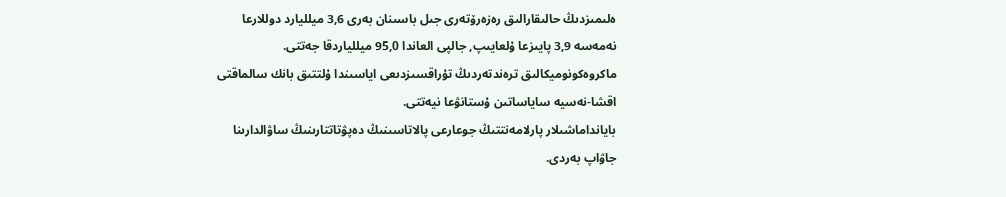ەلىمىزدىڭ حالىقارالىق رەزەرۆتەرى جىل باسىنان بەرى 3,6 ميلليارد دوللارعا نەمەسە 3,9 پايىزعا ۇلعايىپ, جالپى العاندا 95,0 ميللياردقا جەتتى.
ماكروەكونوميكالىق ترەندتەردىڭ تۇراقسىزدىعى اياسىندا ۇلتتىق بانك سالماقتى اقشا-نەسيە ساياساتىن ۇستانۋعا نيەتتى.
بايانداماشىلار پارلامەنتتىڭ جوعارعى پالاتاسىنىڭ دەپۋتاتتارىنىڭ ساۋالدارىنا جاۋاپ بەردى.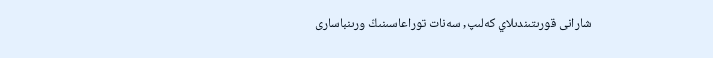شارانى قورىتىندىلاي كەلىپ, سەنات توراعاسىنىڭ ورىنباسارى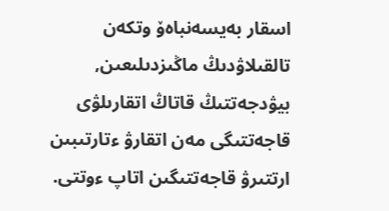اسقار بەيسەنباەۆ وتكەن تالقىلاۋدىڭ ماڭىزدىلىعىن, بيۋدجەتتىڭ قاتاڭ اتقارىلۋى قاجەتتىگى مەن اتقارۋ ءتارتىبىن ارتتىرۋ قاجەتتىگىن اتاپ ءوتتى.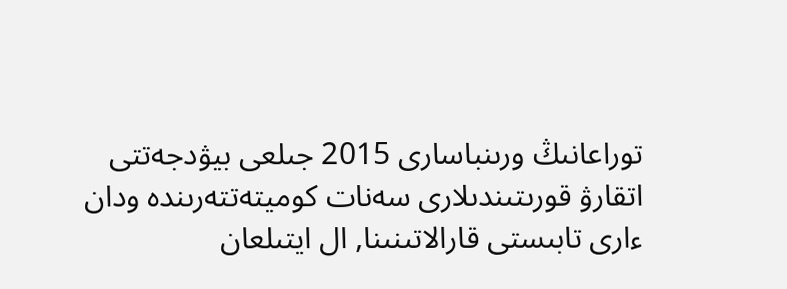توراعانىڭ ورىنباسارى 2015 جىلعى بيۋدجەتتى اتقارۋ قورىتىندىلارى سەنات كوميتەتتەرىندە ودان ءارى تابىستى قارالاتىنىنا, ال ايتىلعان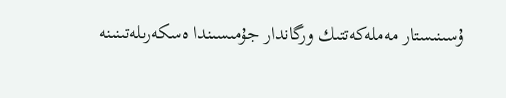ۇسىنىستار مەملەكەتتىك ورگاندار جۇمىسىندا ەسكەرىلەتىنىنە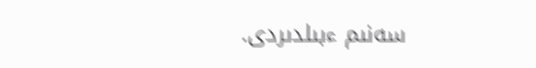سەنىم ءبىلدىردى.